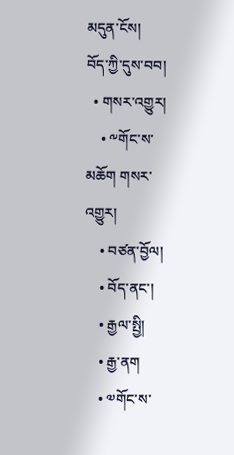མདུན་ངོས།
བོད་ཀྱི་དུས་བབ།
  • གསར་འགྱུར།
    • ༸གོང་ས་མཆོག གསར་འགྱུར།
    • བཙན་བྱོལ།
    • བོད་ནང་།
    • རྒྱལ་སྤྱི།
    • རྒྱ་ནག
    • ༧གོང་ས་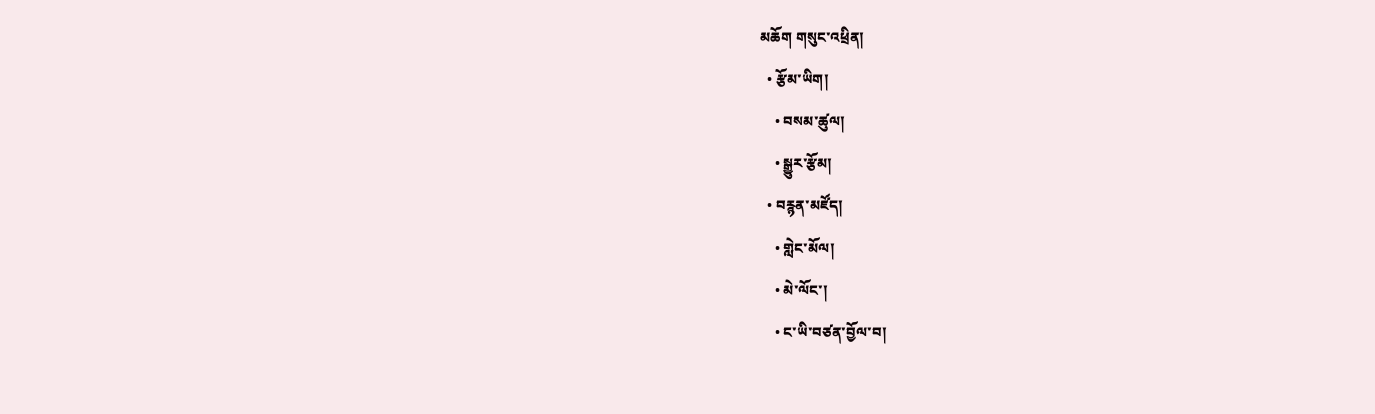མཆོག གསུང་འཕྲིན།
  • རྩོམ་ཡིག།
    • བསམ་ཚུལ།
    • སྒྱུར་རྩོམ།
  • བརྙན་མཛོད།
    • གླེང་མོལ།
    • མེ་ལོང་།
    • ང་ཡི་བཙན་བྱོལ་བ།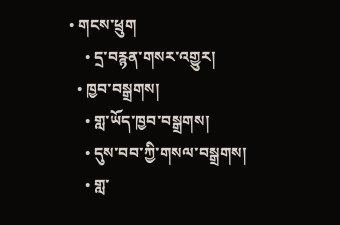• གངས་ཕྲུག
    • དྲ་བརྙན་གསར་འགྱུར།
  • ཁྱབ་བསྒྲགས།
    • གླ་ཡོད་ཁྱབ་བསྒྲགས།
    • དུས་བབ་ཀྱི་གསལ་བསྒྲགས།
    • གླ་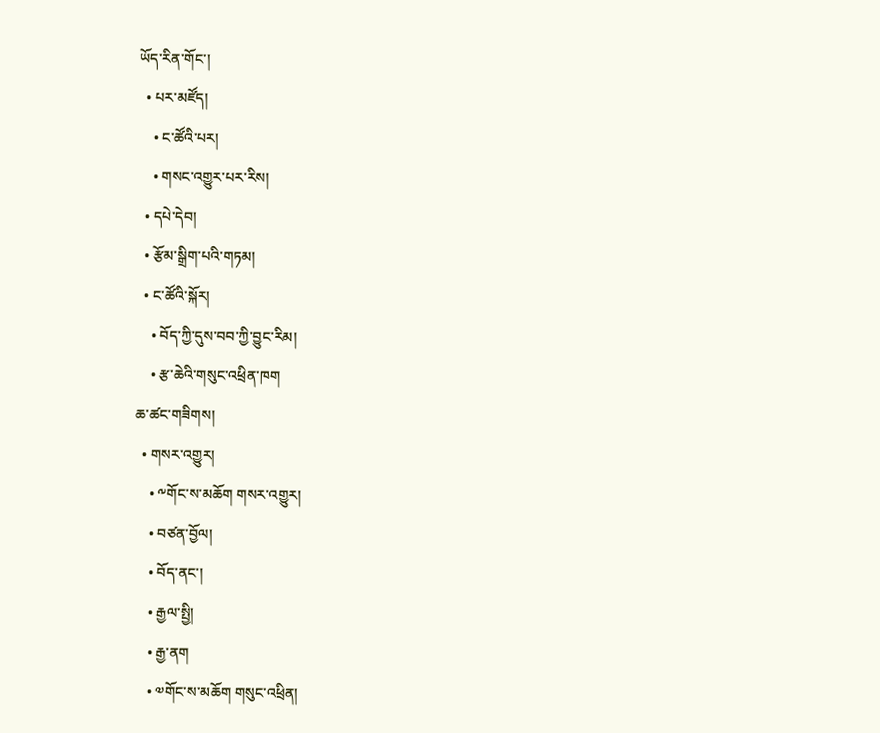ཡོད་རིན་གོང་།
  • པར་མཛོད།
    • ང་ཚོའི་པར།
    • གསང་འགྱུར་པར་རིས།
  • དཔེ་དེབ།
  • རྩོམ་སྒྲིག་པའི་གཏམ།
  • ང་ཚོའི་སྐོར།
    • བོད་ཀྱི་དུས་བབ་ཀྱི་བྱུང་རིམ།
    • རྩ་ཆེའི་གསུང་འཕྲིན་ཁག
ཆ་ཚང་གཟིགས།
  • གསར་འགྱུར།
    • ༸གོང་ས་མཆོག གསར་འགྱུར།
    • བཙན་བྱོལ།
    • བོད་ནང་།
    • རྒྱལ་སྤྱི།
    • རྒྱ་ནག
    • ༧གོང་ས་མཆོག གསུང་འཕྲིན།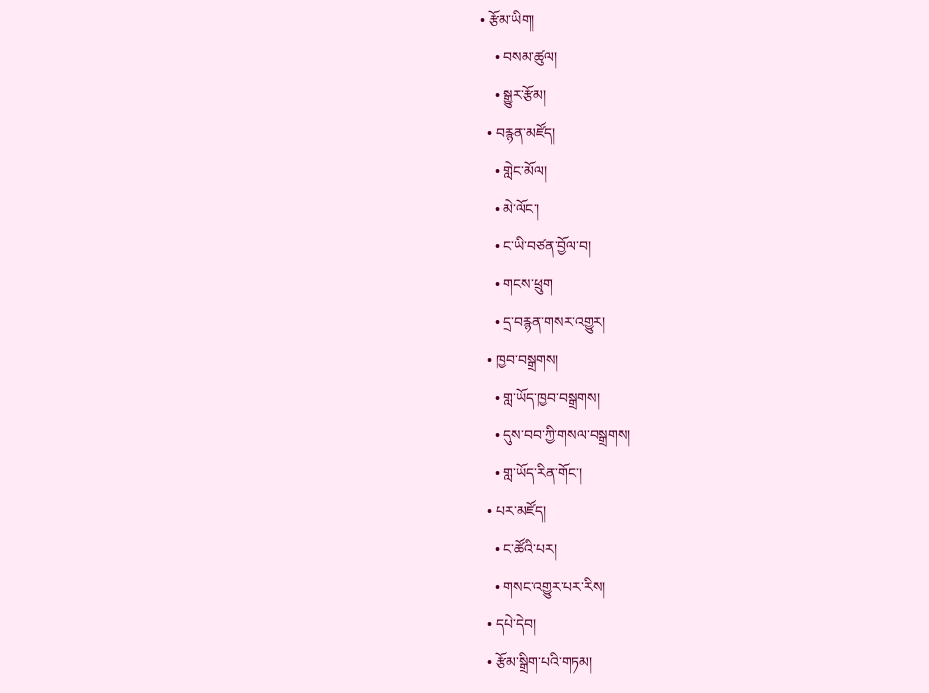• རྩོམ་ཡིག།
    • བསམ་ཚུལ།
    • སྒྱུར་རྩོམ།
  • བརྙན་མཛོད།
    • གླེང་མོལ།
    • མེ་ལོང་།
    • ང་ཡི་བཙན་བྱོལ་བ།
    • གངས་ཕྲུག
    • དྲ་བརྙན་གསར་འགྱུར།
  • ཁྱབ་བསྒྲགས།
    • གླ་ཡོད་ཁྱབ་བསྒྲགས།
    • དུས་བབ་ཀྱི་གསལ་བསྒྲགས།
    • གླ་ཡོད་རིན་གོང་།
  • པར་མཛོད།
    • ང་ཚོའི་པར།
    • གསང་འགྱུར་པར་རིས།
  • དཔེ་དེབ།
  • རྩོམ་སྒྲིག་པའི་གཏམ།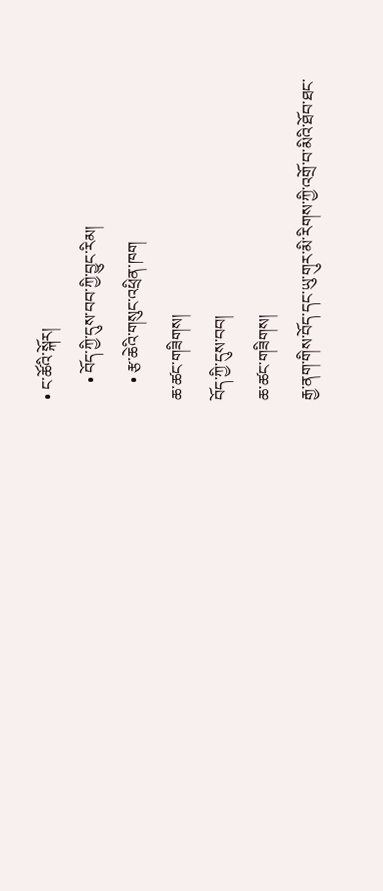• ང་ཚོའི་སྐོར།
    • བོད་ཀྱི་དུས་བབ་ཀྱི་བྱུང་རིམ།
    • རྩ་ཆེའི་གསུང་འཕྲིན་ཁག
ཆ་ཚང་གཟིགས།
བོད་ཀྱི་དུས་བབ།
ཆ་ཚང་གཟིགས།
རྒྱ་ནག་གིས་བོད་དང་ཡུ་གུར་མི་རིགས་ཀྱི་འགྲོ་བ་མིའི་ཐོབ་ཐང་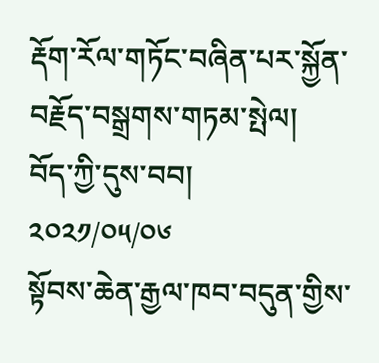རྡོག་རོལ་གཏོང་བཞིན་པར་སྐྱོན་བརྗོད་བསྒྲགས་གཏམ་སྤེལ།
བོད་ཀྱི་དུས་བབ།
༢༠༢༡/༠༥/༠༦
སྟོབས་ཆེན་རྒྱལ་ཁབ་བདུན་གྱིས་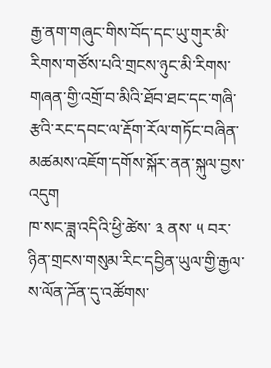རྒྱ་ནག་གཞུང་གིས་བོད་དང་ཡུ་གུར་མི་རིགས་གཙོས་པའི་གྲངས་ཉུང་མི་རིགས་གཞན་གྱི་འགྲོ་བ་མིའི་ཐོབ་ཐང་དང་གཞི་རྩའི་རང་དབང་ལ་རྡོག་རོལ་གཏོང་བཞིན་མཚམས་འཇོག་དགོས་སྐོར་ནན་སྐུལ་བྱས་འདུག
ཁ་སང་ཟླ་འདིའི་ཕྱི་ཚེས་ ༣ ནས་ ༥ བར་ཉིན་གྲངས་གསུམ་རིང་དབྱིན་ཡུལ་གྱི་རྒྱལ་ས་ལོན་ཌོན་དུ་འཚོགས་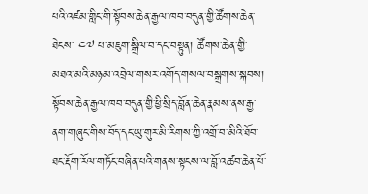པའི་འཛམ་གླིང་གི་སྟོབས་ཆེན་རྒྱལ་ཁབ་བདུན་གྱི་ཚོགས་ཆེན་ཐེངས་ ༤༧ པ་མཇུག་སྒྲིལ་བ་དང་བསྟུན། ཚོགས་ཆེན་གྱི་མཐའ་མའི་མཉམ་འབྲེལ་གསར་འགོད་གསལ་བསྒྲགས་སྐབས། སྟོབས་ཆེན་རྒྱལ་ཁབ་བདུན་གྱི་ཕྱི་སྲིད་བློན་ཆེན་རྣམས་ནས་རྒྱ་ནག་གཞུང་གིས་བོད་དང་ཡུ་གུར་མི་རིགས་ཀྱི་འགྲོ་བ་མིའི་ཐོབ་ཐང་རྡོག་རོལ་གཏོང་བཞིན་པའི་གནས་སྟངས་ལ་བློ་འཚབ་ཆེན་པོ་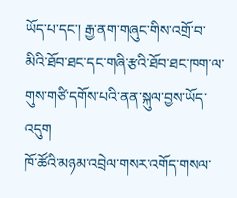ཡོད་པ་དང་། རྒྱ་ནག་གཞུང་གིས་འགྲོ་བ་མིའི་ཐོབ་ཐང་དང་གཞི་རྩའི་ཐོབ་ཐང་ཁག་ལ་གུས་གཙི་དགོས་པའི་ནན་སྐུལ་བྱས་ཡོད་འདུག
ཁོ་ཚོའི་མཉམ་འབྲེལ་གསར་འགོད་གསལ་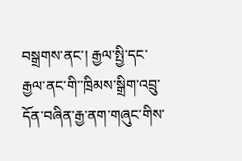བསྒྲགས་ནང་། རྒྱལ་སྤྱི་དང་རྒྱལ་ནང་གི་་ཁྲིམས་སྒྲིག་འབྲུ་དོན་བཞིན་རྒྱ་ནག་གཞུང་གིས་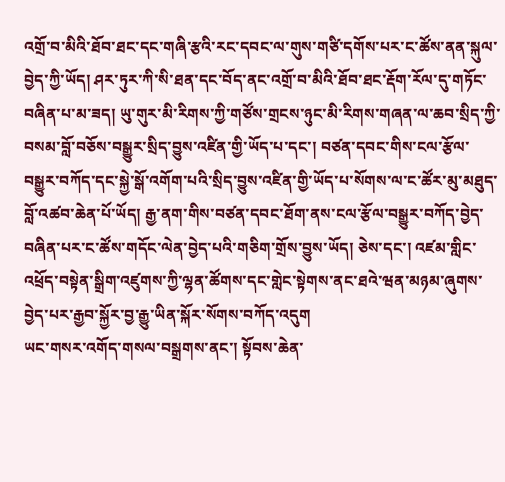འགྲོ་བ་མིའི་ཐོབ་ཐང་དང་གཞི་རྩའི་རང་དབང་ལ་གུས་གཙི་དགོས་པར་ང་ཚོས་ནན་སྐུལ་བྱེད་ཀྱི་ཡོད། ཤར་ཏུར་ཀི་སི་ཐན་དང་བོད་ནང་འགྲོ་བ་མིའི་ཐོབ་ཐང་རྡོག་རོལ་དུ་གཏོང་བཞིན་པ་མ་ཟད། ཡུ་གུར་མི་རིགས་ཀྱི་གཙོས་གྲངས་ཉུང་མི་རིགས་གཞན་ལ་ཆབ་སྲིད་ཀྱི་བསམ་བློ་བཅོས་བསྒྱུར་སྲིད་བྱུས་འཛིན་གྱི་ཡོད་པ་དང་། བཙན་དབང་གིས་ངལ་རྩོལ་བསྒྱུར་བཀོད་དང་སྐྱེ་སྒོ་འགོག་པའི་སྲིད་བྱུས་འཛིན་གྱི་ཡོད་པ་སོགས་ལ་ང་ཚོར་མུ་མཐུད་བློ་འཚབ་ཆེན་པོ་ཡོད། རྒྱ་ནག་གིས་བཙན་དབང་ཐོག་ནས་ངལ་རྩོལ་བསྒྱུར་བཀོད་བྱེད་བཞིན་པར་ང་ཚོས་གདོང་ལེན་བྱེད་པའི་གཅིག་གྲོས་བྱུས་ཡོད། ཅེས་དང་། འཛམ་གླིང་འཕྲོད་བསྟེན་སྒྲིག་འཛུགས་ཀྱི་ལྷན་ཚོགས་དང་གླེང་སྟེགས་ནང་ཐའེ་ཝན་མཉམ་ཞུགས་བྱེད་པར་རྒྱབ་སྐྱོར་བྱ་རྒྱུ་ཡིན་སྐོར་སོགས་བཀོད་འདུག
ཡང་གསར་འགོད་གསལ་བསྒྲགས་ནང་། སྟོབས་ཆེན་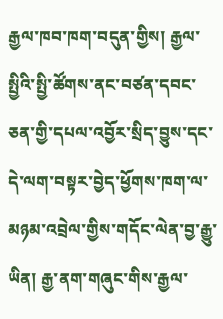རྒྱལ་ཁབ་ཁག་བདུན་གྱིས། རྒྱལ་སྤྱིའི་སྤྱི་ཚོགས་ནང་བཙན་དབང་ཅན་གྱི་དཔལ་འབྱོར་སྲིད་བྱུས་དང་དེ་ལག་བསྟར་བྱེད་ཕྱོགས་ཁག་ལ་མཉམ་འབྲེལ་གྱིས་གདོང་ལེན་བྱ་རྒྱུ་ཡིན། རྒྱ་ནག་གཞུང་གིས་རྒྱལ་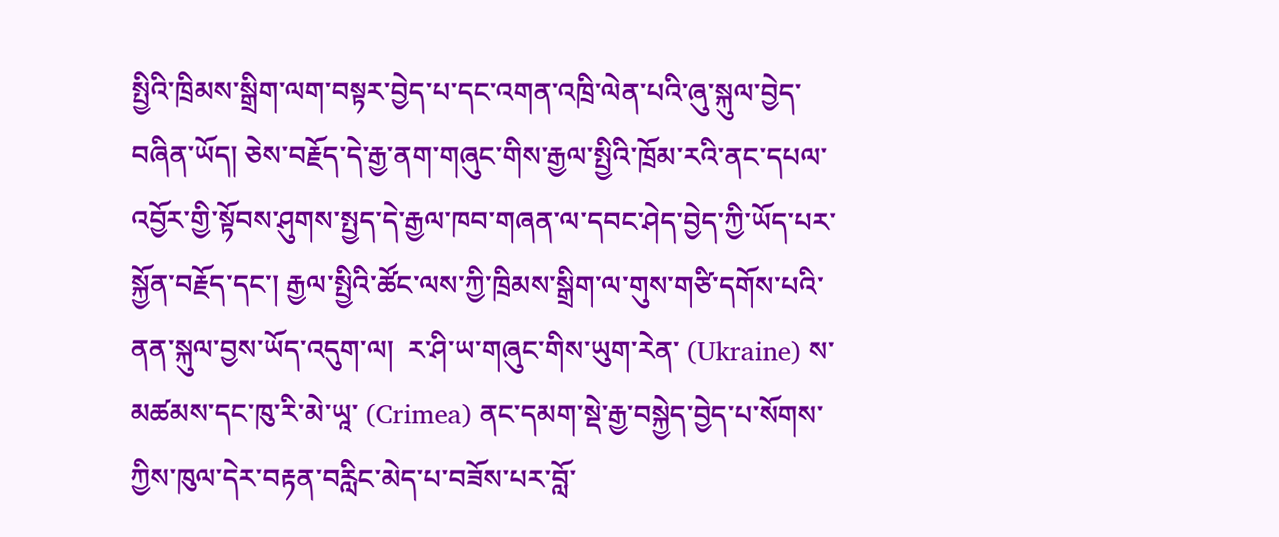སྤྱིའི་ཁྲིམས་སྒྲིག་ལག་བསྟར་བྱེད་པ་དང་འགན་འཁྲི་ལེན་པའི་ཞུ་སྐུལ་བྱེད་བཞིན་ཡོད། ཅེས་བརྗོད་དེ་རྒྱ་ནག་གཞུང་གིས་རྒྱལ་སྤྱིའི་ཁྲོམ་རའི་ནང་དཔལ་འབྱོར་གྱི་སྟོབས་ཤུགས་སྤྱད་དེ་རྒྱལ་ཁབ་གཞན་ལ་དབང་ཤེད་བྱེད་ཀྱི་ཡོད་པར་སྐྱོན་བརྗོད་དང་། རྒྱལ་སྤྱིའི་ཚོང་ལས་ཀྱི་ཁྲིམས་སྒྲིག་ལ་གུས་གཙི་དགོས་པའི་ནན་སྐུལ་བྱས་ཡོད་འདུག་ལ།  ར་ཤི་ཡ་གཞུང་གིས་ཡུག་རེན་ (Ukraine) ས་མཚམས་དང་ཁུ་རི་མེ་ཡཱ་ (Crimea) ནང་དམག་སྡེ་རྒྱ་བསྐྱེད་བྱེད་པ་སོགས་ཀྱིས་ཁུལ་དེར་བརྟན་བརླིང་མེད་པ་བཟོས་པར་བློ་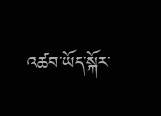འཚབ་ཡོད་སྐོར་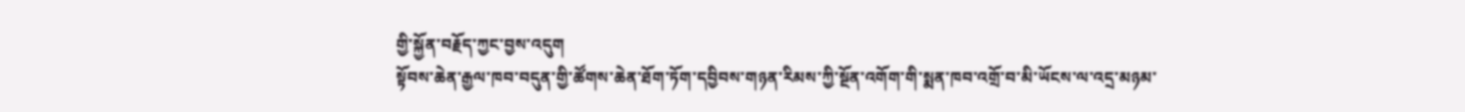གྱི་སྐྱོན་བརྗོད་ཀྱང་བྱས་འདུག
སྟོབས་ཆེན་རྒྱལ་ཁབ་བདུན་གྱི་ཚོགས་ཆེན་ཐོག་ཏོག་དབྱིབས་གཉན་རིམས་ཀྱི་སྔོན་འགོག་གི་སྨན་ཁབ་འགྲོ་བ་མི་ཡོངས་ལ་འདྲ་མཉམ་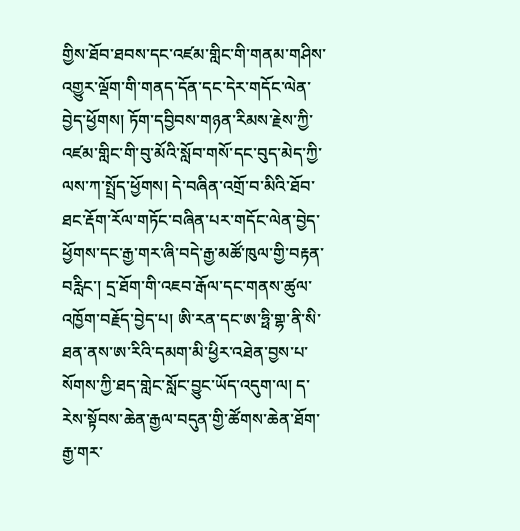གྱིས་ཐོབ་ཐབས་དང་འཛམ་གླིང་གི་གནམ་གཤིས་འགྱུར་ལྡོག་གི་གནད་དོན་དང་དེར་གདོང་ལེན་བྱེད་ཕྱོགས། ཏོག་དབྱིབས་གཉན་རིམས་རྗེས་ཀྱི་འཛམ་གླིང་གི་བུ་མོའི་སློབ་གསོ་དང་བུད་མེད་ཀྱི་ལས་ཀ་སྤྲོད་ཕྱོགས། དེ་བཞིན་འགྲོ་བ་མིའི་ཐོབ་ཐང་རྡོག་རོལ་གཏོང་བཞིན་པར་གདོང་ལེན་བྱེད་ཕྱོགས་དང་རྒྱ་གར་ཞི་བདེ་རྒྱ་མཚོ་ཁུལ་གྱི་བརྟན་བརླིང་། དྲ་ཐོག་གི་འཇབ་རྒོལ་དང་གནས་ཚུལ་འཁྱོག་བརྗོད་བྱེད་པ། ཨི་རན་དང་ཨ་ཧྥི་གྷ་ནི་སི་ཐན་ནས་ཨ་རིའི་དམག་མི་ཕྱིར་འཐེན་བྱས་པ་སོགས་ཀྱི་ཐད་གླེང་སློང་བྱུང་ཡོད་འདུག་ལ། ད་རེས་སྟོབས་ཆེན་རྒྱལ་བདུན་གྱི་ཚོགས་ཆེན་ཐོག་རྒྱ་གར་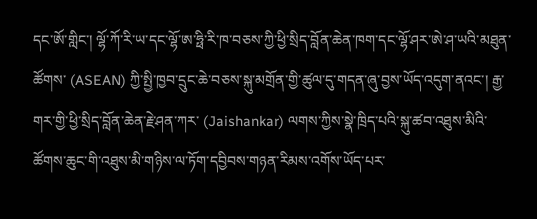དང་ཨོ་གླིང་། ལྷོ་ཀོ་རི་ཡ་དང་ལྷོ་ཨ་ཧྥི་རི་ཁ་བཅས་ཀྱི་ཕྱི་སྲིད་བློན་ཆེན་ཁག་དང་ལྷོ་ཤར་ཨེ་ཤ་ཡའི་མཐུན་ཚོགས་ (ASEAN) ཀྱི་སྤྱི་ཁྱབ་དྲུང་ཆེ་བཅས་སྐུ་མགྲོན་གྱི་ཚུལ་དུ་གདན་ཞུ་བྱས་ཡོད་འདུག་ནའང་། རྒྱ་གར་གྱི་ཕྱི་སྲིད་བློན་ཆེན་རྗེ་ཤན་ཀར་ (Jaishankar) ལགས་ཀྱིས་སྣེ་ཁྲིད་པའི་སྐུ་ཚབ་འཐུས་མིའི་ཚོགས་ཆུང་གི་འཐུས་མི་གཉིས་ལ་ཏོག་དབྱིབས་གཉན་རིམས་འགོས་ཡོད་པར་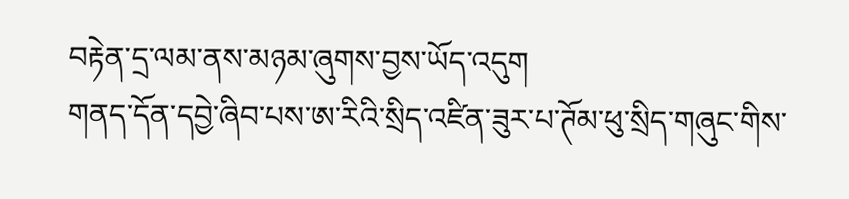བརྟེན་དྲ་ལམ་ནས་མཉམ་ཞུགས་བྱས་ཡོད་འདུག
གནད་དོན་དབྱེ་ཞིབ་པས་ཨ་རིའི་སྲིད་འཛིན་ཟུར་པ་ཊོམ་ཕུ་སྲིད་གཞུང་གིས་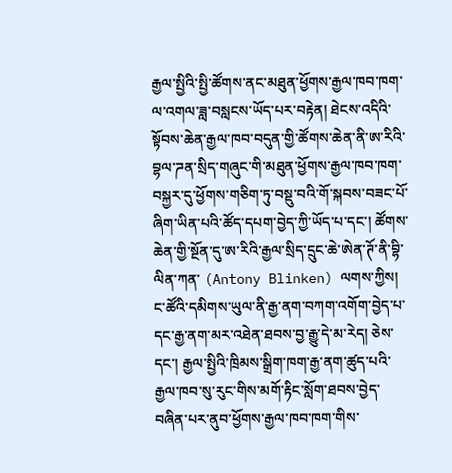རྒྱལ་སྤྱིའི་སྤྱི་ཚོགས་ནང་མཐུན་ཕྱོགས་རྒྱལ་ཁབ་ཁག་ལ་འགལ་ཟླ་བསླངས་ཡོད་པར་བརྟེན། ཐེངས་འདིའི་སྟོབས་ཆེན་རྒྱལ་ཁབ་བདུན་གྱི་ཚོགས་ཆེན་ནི་ཨ་རིའི་བྷལ་ཌན་སྲིད་གཞུང་གི་མཐུན་ཕྱོགས་རྒྱལ་ཁབ་ཁག་བསྐྱར་དུ་ཕྱོགས་གཅིག་ཏུ་བསྡུ་བའི་གོ་སྐབས་བཟང་པོ་ཞིག་ཡིན་པའི་ཚོད་དཔག་བྱེད་ཀྱི་ཡོད་པ་དང་། ཚོགས་ཆེན་གྱི་སྔོན་དུ་ཨ་རིའི་རྒྱལ་སྲིད་དྲུང་ཆེ་ཨེན་ཊོ་ནི་བྷི་ལིན་ཀན་ (Antony Blinken) ལགས་ཀྱིས། ང་ཚོའི་དམིགས་ཡུལ་ནི་རྒྱ་ནག་བཀག་འགོག་བྱེད་པ་དང་རྒྱ་ནག་མར་འཐེན་ཐབས་བྱ་རྒྱུ་དེ་མ་རེད། ཅེས་དང་། རྒྱལ་སྤྱིའི་ཁྲིམས་སྒྲིག་ཁག་རྒྱ་ནག་ཚུད་པའི་རྒྱལ་ཁབ་སུ་རུང་གིས་མགོ་རྟིང་སློག་ཐབས་བྱེད་བཞིན་པར་ནུབ་ཕྱོགས་རྒྱལ་ཁབ་ཁག་གིས་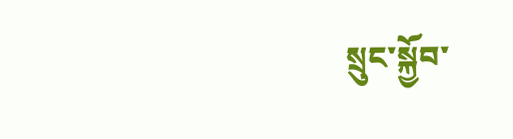སྲུང་སྐྱོབ་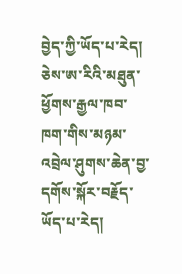བྱེད་ཀྱི་ཡོད་པ་རེད། ཅེས་ཨ་རིའི་མཐུན་ཕྱོགས་རྒྱལ་ཁབ་ཁག་གིས་མཉམ་འབྲེལ་ཤུགས་ཆེན་བྱ་དགོས་སྐོར་བརྗོད་ཡོད་པ་རེད།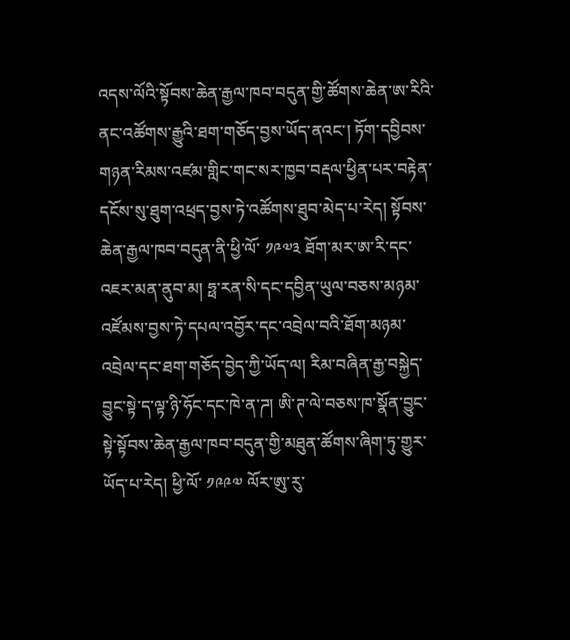འདས་ལོའི་སྟོབས་ཆེན་རྒྱལ་ཁབ་བདུན་གྱི་ཚོགས་ཆེན་ཨ་རིའི་ནང་འཚོགས་རྒྱུའི་ཐག་གཅོད་བྱས་ཡོད་ནའང་། ཏོག་དབྱིབས་གཉན་རིམས་འཛམ་གླིང་གང་སར་ཁྱབ་བརྡལ་ཕྱིན་པར་བརྟེན་དངོས་སུ་ཐུག་འཕྲད་བྱས་ཏེ་འཚོགས་ཐུབ་མེད་པ་རེད། སྟོབས་ཆེན་རྒྱལ་ཁབ་བདུན་ནི་ཕྱི་ལོ་ ༡༩༧༣ ཐོག་མར་ཨ་རི་དང་འཇར་མན་ནུབ་མ། ཧྥ་རན་སི་དང་དབྱིན་ཡུལ་བཅས་མཉམ་འཛོམས་བྱས་ཏེ་དཔལ་འབྱོར་དང་འབྲེལ་བའི་ཐོག་མཉམ་འབྲེལ་དང་ཐག་གཅོད་བྱེད་ཀྱི་ཡོད་ལ། རིམ་བཞིན་རྒྱ་བསྐྱེད་བྱུང་སྟེ་ད་ལྟ་ཉི་ཧོང་དང་ཁེ་ན་ཌ། ཨི་ཊ་ལེ་བཅས་ཁ་སྣོན་བྱུང་སྟེ་སྟོབས་ཆེན་རྒྱལ་ཁབ་བདུན་གྱི་མཐུན་ཚོགས་ཞིག་ཏུ་གྱུར་ཡོད་པ་རེད། ཕྱི་ལོ་ ༡༩༩༧ ལོར་ཨུ་རུ་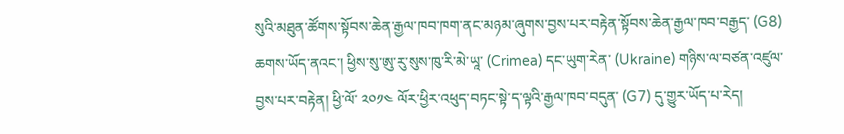སུའི་མཐུན་ཚོགས་སྟོབས་ཆེན་རྒྱལ་ཁབ་ཁག་ནང་མཉམ་ཞུགས་བྱས་པར་བརྟེན་སྟོབས་ཆེན་རྒྱལ་ཁབ་བརྒྱད་ (G8) ཆགས་ཡོད་ནའང་། ཕྱིས་སུ་ཨུ་རུ་སུས་ཁུ་རི་མེ་ཡཱ་ (Crimea) དང་ཡུག་རེན་ (Ukraine) གཉིས་ལ་བཙན་འཛུལ་བྱས་པར་བརྟེན། ཕྱི་ལོ་ ༢༠༡༤ ལོར་ཕྱིར་འཕུད་བཏང་སྟེ་ད་ལྟའི་རྒྱལ་ཁབ་བདུན་ (G7) དུ་གྱུར་ཡོད་པ་རེད།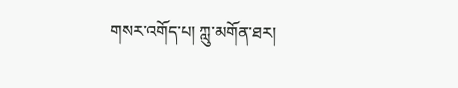གསར་འགོད་པ། ཀླུ་མགོན་ཐར།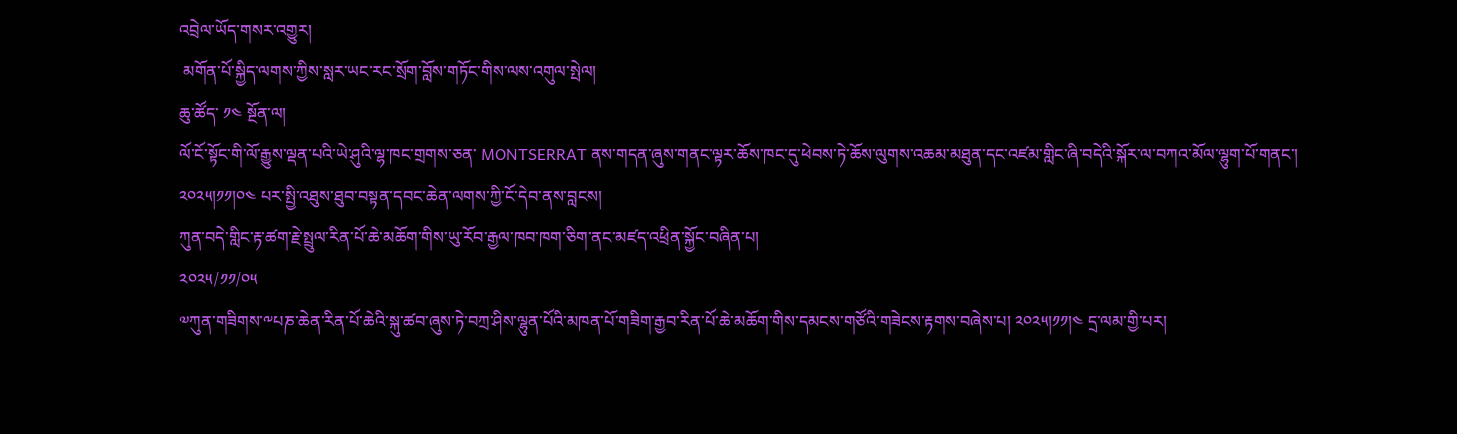འབྲེལ་ཡོད་གསར་འགྱུར།
 མགོན་པོ་སྐྱིད་ལགས་ཀྱིས་སླར་ཡང་རང་སྲོག་བློས་གཏོང་གིས་ལས་འགུལ་སྤེལ།
ཆུ་ཚོད་ ༡༤ སྔོན་ལ།
ལོ་ངོ་སྟོང་གི་ལོ་རྒྱུས་ལྡན་པའི་ཡེ་ཤུའི་ལྷ་ཁང་གྲགས་ཅན་ MONTSERRAT ནས་གདན་ཞུས་གནང་ལྟར་ཆོས་ཁང་དུ་ཕེབས་ཏེ་ཆོས་ལུགས་འཆམ་མཐུན་དང་འཛམ་གླིང་ཞི་བདེའི་སྐོར་ལ་བཀའ་མོལ་ལྷུག་པོ་གནང་། ༢༠༢༥།༡༡།༠༤ པར་སྤྱི་འཐུས་ཐུབ་བསྟན་དབང་ཆེན་ལགས་ཀྱི་ངོ་དེབ་ནས་བླངས།
ཀུན་བདེ་གླིང་རྟ་ཚག་རྗེ་སྤྲུལ་རིན་པོ་ཆེ་མཆོག་གིས་ཡུ་རོབ་རྒྱལ་ཁབ་ཁག་ཅིག་ནང་མཛད་འཕྲིན་སྐྱོང་བཞིན་པ།
༢༠༢༥/༡༡/༠༥
༧ཀུན་གཟིགས་༸པཎ་ཆེན་རིན་པོ་ཆེའི་སྐུ་ཚབ་ཞུས་ཏེ་བཀྲ་ཤིས་ལྷུན་པོའི་མཁན་པོ་གཟིག་རྒྱབ་རིན་པོ་ཆེ་མཆོག་གིས་དམངས་གཙོའི་གཟེངས་རྟགས་བཞེས་པ། ༢༠༢༥།༡༡།༤ དྲ་ལམ་གྱི་པར།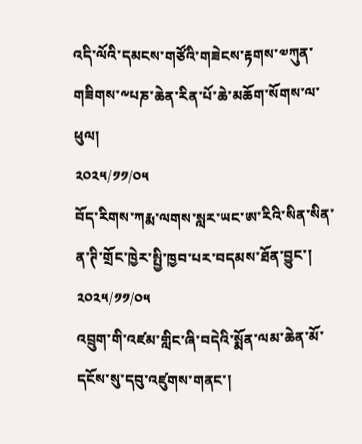འདི་ལོའི་དམངས་གཙོའི་གཟེངས་རྟགས་༧ཀུན་གཟིགས་༸པཎ་ཆེན་རིན་པོ་ཆེ་མཆོག་སོགས་ལ་ཕུལ།
༢༠༢༥/༡༡/༠༥
བོད་རིགས་ཀརྨ་ལགས་སླར་ཡང་ཨ་རིའི་སིན་སིན་ན་ཊི་གྲོང་ཁྱེར་སྤྱི་ཁྱབ་པར་བདམས་ཐོན་བྱུང་།
༢༠༢༥/༡༡/༠༥
འབྲུག་གི་འཛམ་གླིང་ཞི་བདེའི་སྨོན་ལམ་ཆེན་མོ་དངོས་སུ་དབུ་འཛུགས་གནང་།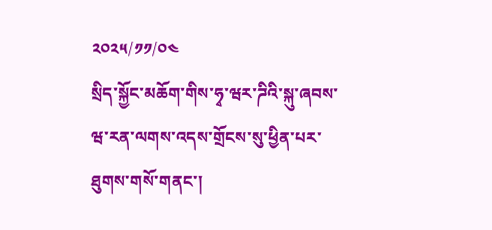༢༠༢༥/༡༡/༠༤
སྲིད་སྐྱོང་མཆོག་གིས་ཧྭ་ཝར་ཌིའི་སྐུ་ཞབས་ཝ་རན་ལགས་འདས་གྲོངས་སུ་ཕྱིན་པར་ཐུགས་གསོ་གནང་།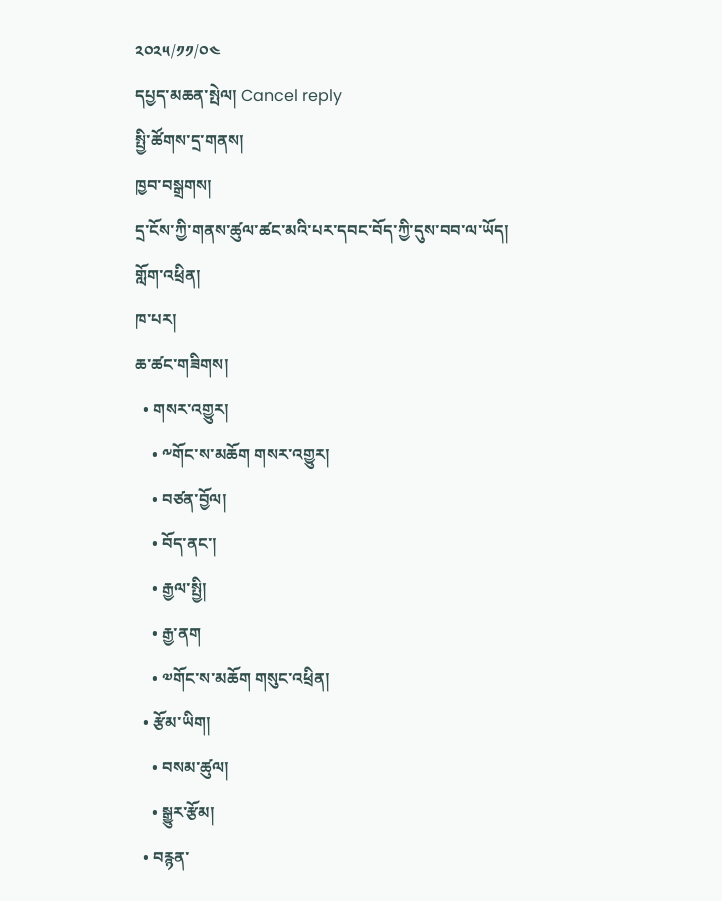༢༠༢༥/༡༡/༠༤
དཔྱད་མཆན་སྤེལ། Cancel reply
སྤྱི་ཚོགས་དྲ་གནས།
ཁྱབ་བསྒྲགས།
དྲ་ངོས་ཀྱི་གནས་ཚུལ་ཚང་མའི་པར་དབང་བོད་ཀྱི་དུས་བབ་ལ་ཡོད།
གློག་འཕྲིན།
ཁ་པར།
ཆ་ཚང་གཟིགས།
  • གསར་འགྱུར།
    • ༸གོང་ས་མཆོག གསར་འགྱུར།
    • བཙན་བྱོལ།
    • བོད་ནང་།
    • རྒྱལ་སྤྱི།
    • རྒྱ་ནག
    • ༧གོང་ས་མཆོག གསུང་འཕྲིན།
  • རྩོམ་ཡིག།
    • བསམ་ཚུལ།
    • སྒྱུར་རྩོམ།
  • བརྙན་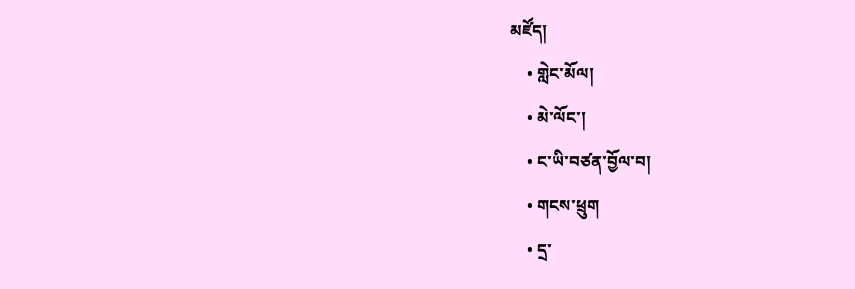མཛོད།
    • གླེང་མོལ།
    • མེ་ལོང་།
    • ང་ཡི་བཙན་བྱོལ་བ།
    • གངས་ཕྲུག
    • དྲ་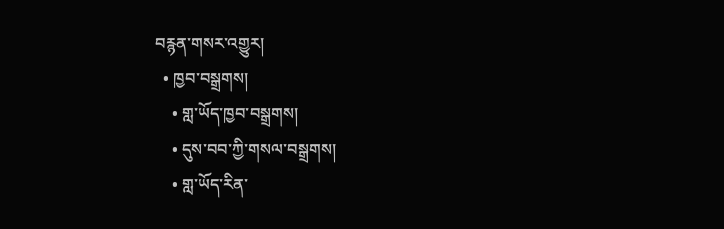བརྙན་གསར་འགྱུར།
  • ཁྱབ་བསྒྲགས།
    • གླ་ཡོད་ཁྱབ་བསྒྲགས།
    • དུས་བབ་ཀྱི་གསལ་བསྒྲགས།
    • གླ་ཡོད་རིན་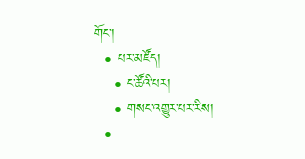གོང་།
  • པར་མཛོད།
    • ང་ཚོའི་པར།
    • གསང་འགྱུར་པར་རིས།
  •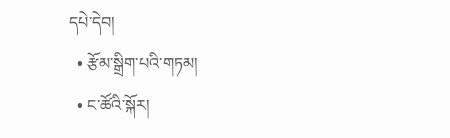དཔེ་དེབ།
  • རྩོམ་སྒྲིག་པའི་གཏམ།
  • ང་ཚོའི་སྐོར།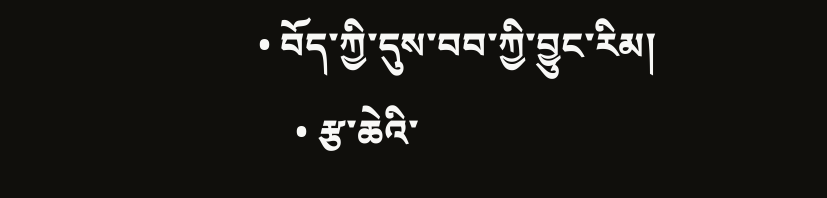• བོད་ཀྱི་དུས་བབ་ཀྱི་བྱུང་རིམ།
    • རྩ་ཆེའི་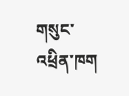གསུང་འཕྲིན་ཁག